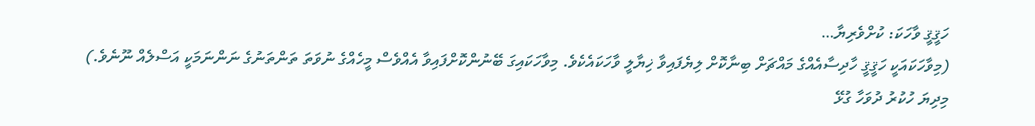ހަޤީޤީ ވާހަކަ: ކުށްވެރިޔާ…
(މިވާހަކައަކީ ހަޤީޤީ ހާދިސާއެއްގެ މައްޗަށް ބިނާކޮށް ލިޔެފައިވާ ޚިޔާލީ ވާހަކައެކެވެ. މިވާހަކައިގަ ބޭނުންކޮށްފައިވާ އެއްވެސް މީހެއްގެ ނުވަތަ ތަންތަނުގެ ނަންނަމަކީ އަސްލެއް ނޫނެވެ.)
މިދިޔަ ހުކުރު ދުވަހާ ގުޅޭ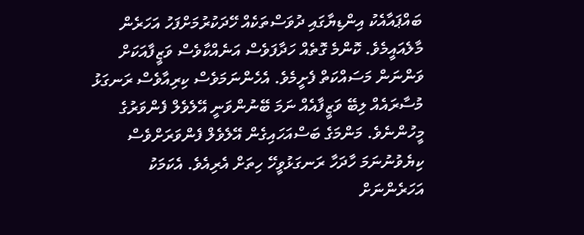ބައްޕައާއެކު އިންޑިޔާގައި ދުވަސްތަކެއް ހޭދަކުރުމަށްފަހު އަހަރެން މާލެއައީމެވެ. ކޮންމެ ގޮތެއް ހަދާފަވެސް އަނެއްކާވެސް ވަޒީފާއަކަށް ވަންނަން މަސައްކަތް ފެށީމެވެ. އެހެންނަމަވެސް ކިރިއާވެސް ރަނގަޅު މުސާރައެއް ލިބޭ ވަޒީފާއެއް ނަމަ ބޭނުންވަނީ އޭލެވެލް ފެންވަރުގެ މީހުންނެވެ. މަންމަގެ ބަސްއަހައިގެން އޭލެވެލް ފެންވަރަށްވެސް ކިޔެވުނުނަމަ ހާދަހާ ރަނގަޅުވީހޭ ހިތަށް އެރިއެވެ. އެކަމަކު އަހަރެންނަށް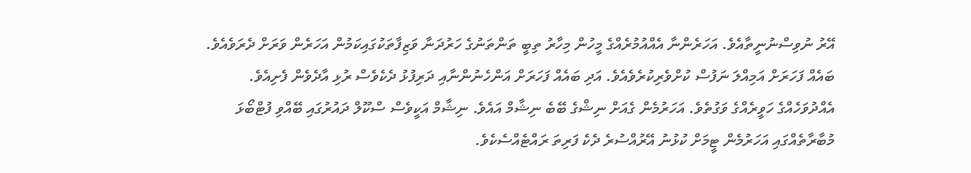އޭރު ނުވިސްނުނީތާއެވެ. އަހަރެންނާ އެއްއުމުރެއްގެ މީހުން މިހާރު ތިބީ ތަންތަނުގެ ހަރުދަނާ ވަޒިފާތަކުގައިކަމުން އަހަރެން ވަރަށް ދެރަވެއެވެ. ބައެއް ފަހަރަށް އަމިއްލަ ނަފުސް ކުށްވެރިކުރެވެއެވެ. އަދި ބައެއް ފަހަރަށް އަންހެނުންނާއި ދަރިފުޅު ދެކެވެސް ރުޅި އާދެވެން ފެށިއެވެ.
އެއްދުވަހެއްގެ ހަވީރެއްގެ ވަގުތެވެ. އަހަރުމެން ގެއަށް ނިޝްގެ ބޭބެ ނިޝާމް އައެވެ. ނިޝާމް އަކީވެސް ސްކޫލް ދައުރުގައި ބޭއްވި ފުޓްބޯޅަ މުބާރާތެއްގައި އަހަރުމެން ޓީމަށް ކުޅުނު އޭރުއްސުރެ ދެކެ ފަރިތަ ރައްޓެއްސެކެވެ.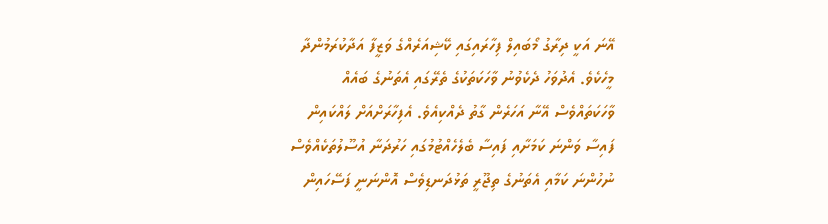އޭނަ އަކީ ދިރާގު މޯބައިލް ފިހާރައިގައި ކޭޝިއަރެއްގެ ވަޒީފާ އަދާކުރަމުންދާ މީހެކެވެ. އެދުވަހު ދެކެވުނު ވާހަކަތަކުގެ ތެރޭގައި އެތަނުގެ ބައެއް ވާހަކަތައްވެސް އޭނާ އަހަރެން ގާތު ދެއްކިއެވެ. އެފިހާރަށްއަށް ލައްކައިން ފައިސާ ވަންނަ ކަމަށާއި ފައިސާ ބެލެހެއްޓުމުގައި ހަރުދަނާ އުސޫލުތަކެއްވެސް ނުހުންނަ ކަމާއި އެތަނުގެ ތިޖޫރީ ތަޅުދަނޑިވެސް އޮންނަނީ ފަސޭހައިން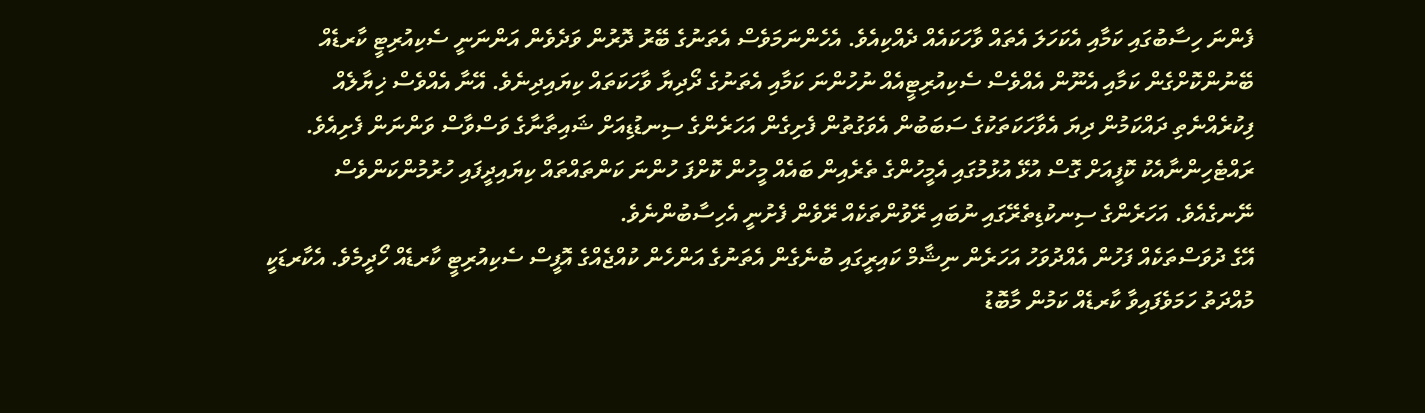ފެންނަ ހިސާބުގައި ކަމާއި އެކަހަލަ އެތައް ވާހަކައެއް ދެއްކިއެވެ. އެހެންނަމަވެސް އެތަނުގެ ބޭރު ދޮރުން ވަދެވެން އަންނަނީ ސެކިއުރިޓީ ކާރޑެއް ބޭނުންކޮށްގެން ކަމާއި އެނޫން އެއްވެސް ސެކިއުރިޓީއެއް ނުހުންނަ ކަމާއި އެތަނުގެ ދޯދިޔާ ވާހަކަތައް ކިޔައިދިނެވެ. އޭނާ އެއްވެސް ޚިޔާލެއް ފިކުރެއްނެތި ދައްކަމުން ދިޔަ އެވާހަކަތަކުގެ ސަބަބުން އެވަގުތުން ފެށިގެން އަހަރެންގެ ސިނޑުޑިއަށް ޝައިތާނާގެ ވަސްވާސް ވަންނަން ފެށިއެވެ. ރައްޓެހިންނާއެކު ކޮފީއަށް ގޮސް އުޅޭ އުޅުމުގައި އެމީހުންގެ ތެރެއިން ބައެއް މީހުން ކޮށްފަ ހުންނަ ކަންތައްތައް ކިޔައިދީފައި ހުރުމުންކަންވެސް ނޭނގެއެވެ. އަހަރެންގެ ސިނކުޑިތެރޭގައި ނުބައި ރޭވުންތަކެއް ރޭވެން ފެށުނީ އެހިސާބުންނެވެ.
އޭގެ ދުވަސްތަކެއް ފަހުން އެއްދުވަހު އަހަރެން ނިޝާމް ކައިރީގައި ބުނެގެން އެތަނުގެ އަންހެން ކުއްޖެއްގެ އޮފީސް ސެކިއުރިޓީ ކާރޑެއް ހޯދީމެވެ. އެކާރޑަކީ މުއްދަތު ހަމަވެފައިވާ ކާރޑެއް ކަމުން މާބޮޑު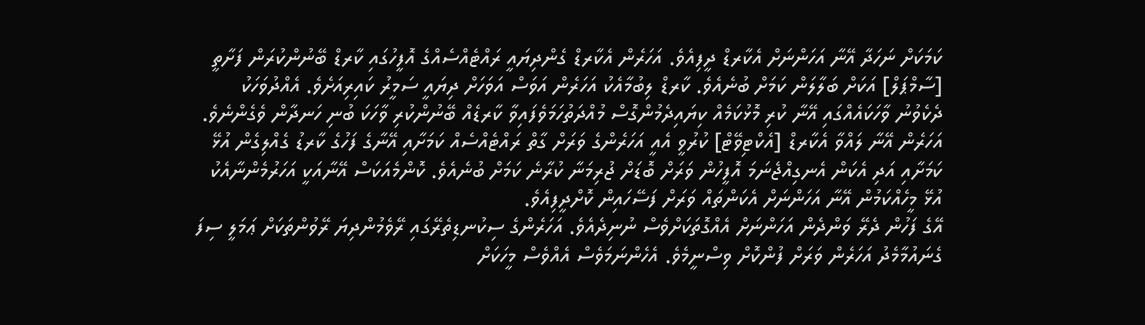ކަމަކަށް ނަހަދާ އޭނާ އަހަންނަށް އެކާރޑް ދީފިއެވެ. އަހަރެން އެކާރޑް ގެންދިޔައީ ރައްޓެއްސެއްގެ އޮފީހުގައި ކާރޑް ބޭނުންކުރަން ފަށާތީ [ސާމްޕަލް] އަކަށް ބަލާލަން ކަމަށް ބުނެއެވެ. ކާރޑް ލިބުމާއެކު އަހަރެން އަވަސް އަވަހަށް ދިޔައީ ސަމީރު ކައިރިއަށެވެ. އެއްދުވަހަކު ދެކެވުނު ވާހަކައެއްގައި އޭނާ ކުރި މޮޅުކަމެއް ކިޔައިދެމުންގޮސް މުއްދަތުހަމަވެފައިވާ ކާރޑެއް ބޭނުންކުރި ވާހަކަ ބުނި ހަނދާން ވެގެންނެވެ. އަހަރެން އޭނާ ލައްވާ އެކާރޑް [އެކްޓިވޭޓް] ކުރުވީ އެއީ އަހަރެންގެ ވަރަށް ގާތް ރައްޓެއްސެއް ކަމަށާއި އޭނާގެ ފަހުގެ ކާރޑު ގެއްލިގެން އުޅޭ ކަމަށާއި އަދި އެކަން އެނގިއްޖެނަމަ އޮފީހުން ވަރަށް ބޮޑަށް ޖުރިމަނާ ކުރާނެ ކަމަށް ބުނެއެވެ. ކޮންމެއަކަސް އޭނާއަކީ އަހަރުމެންނާއެކު އުޅޭ މީހެއްކަމުން އޭނާ އަހަންނަށް އެކަންތައް ވަރަށް ފަސޭހައިން ކޮށްދީފިއެވެ.
އޭގެ ފަހުން ދެރޭ ވަންދެން އަހަންނަށް އެއްގޮތަކަށްވެސް ނުނިދެއެވެ. އަހަރެންގެ ސިކުނޑިތެރޭގައި ރޭވެމުންދިޔަ ރޭވުންތަކަށް ޢަމަލީ ސިފަ ގެނައުމާމެދު އަހަރެން ވަރަށް ފުންކޮށް ވިސްނީމެވެ. އެހެންނަމަވެސް އެއްވެސް މީހަކަށް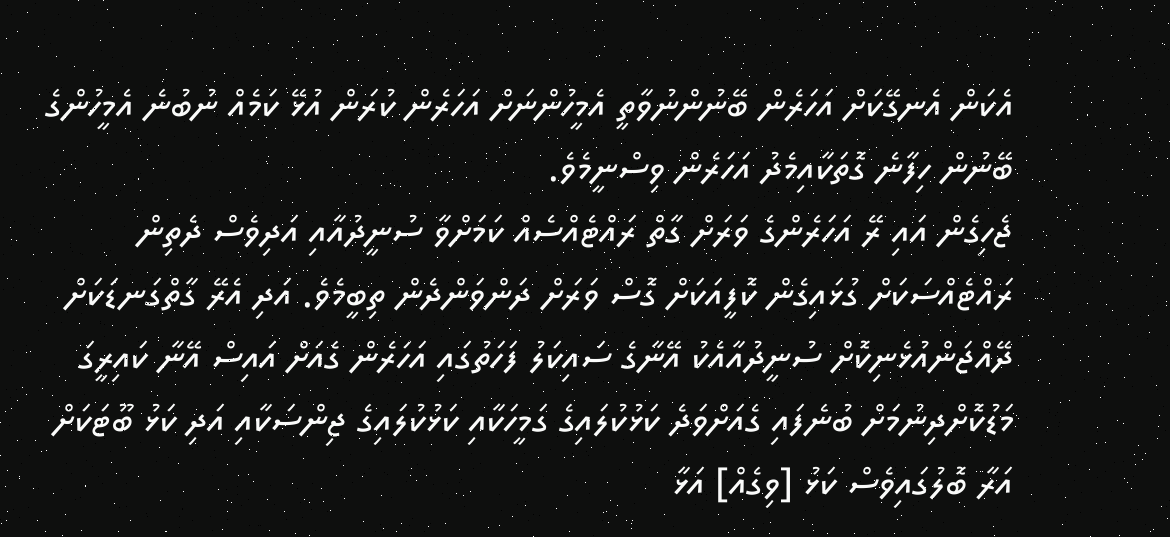އެކަން އެނގޭކަށް އަހަރެން ބޭނުންނުވާތީ އެމީހުންނަށް އަހަރެން ކުރަން އުޅޭ ކަމެއް ނުބުނެ އެމީހުންގެ ބޭނުން ހިފާނެ ގޮތަކާއިމެދު އަހަރެން ވިސްނީމެވެ.
ޖެހިގެން އައި ރޭ އަހަރެންގެ ވަރަށް ގާތް ރައްޓެއްސެއް ކަމަށްވާ ސުނީދުއާއި އަދިވެސް ދެތިން ރައްޓެއްސަކަށް ގުޅައިގެން ކޮފީއަކަށް ގޮސް ވަރަށް ދަންވަންދެން ތިބީމެވެ. އަދި އެރޭ ގާތްގަނޑަކަށް ދޭއްޖަންއުޅެނިކޮށް ސުނީދުއާއެކު އޭނާގެ ސައިކަލު ފަހަތުގައި އަހަރެން ގެއަށް އައިސް އޭނާ ކައިރީގަ މަޑުކޮށްދިނުމަށް ބުނެފައި ގެއަށްވަދެ ކަޅުކުލައިގެ ގަމީހަކާއި ކަޅުކުލައިގެ ޖިންސަކާއި އަދި ކަޅު ބޫޓަކަށް އަރާ ބޮލުގައިވެސް ކަޅު [ވިގެއް] އަޅާ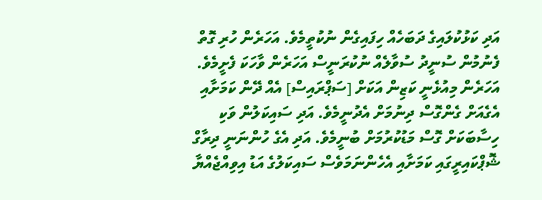އަދި ކަޅުކުލައިގެ ދަބަހެއް ހިފައިގެން ނުކުތީމެވެ. އަހަރެން ހުރި ގޮތް ފެނުމުން ސުނީދު ސުވާލެއް ނުކުރަނީސް އަހަރެން ވާހަކަ ފެށީމެވެ. އަހަރެން މިއުޅެނީ ކަޒިން އަކަށް [ސަޕްރައިސް] އެއް ދޭން ކަމަށާއި އެގެއަށް ގެންގޮސް ދިނުމަށް އެދުނީމެވެ. އަދި ސައިކަލުން ވަކި ހިސާބަކަށް ގޮސް މަޑުކުރުމަށް ބުނީމެވެ. އަދި އެގެ ހުންނަނީ ދިރާގް ޝޮޕްކައިރީގައި ކަމަށާއި އެހެންނަމަވެސް ސައިކަލުގެ އަޑު އިވިއްޖެއްޔާ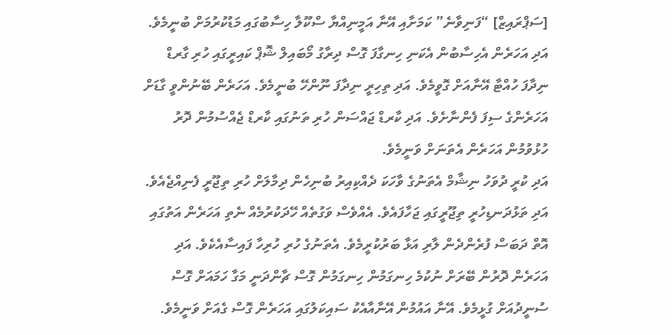[ސަޕްރައިޒް] “ފަނިވާނެ” ކަމަށާއި އޭނާ އަމީނިއްޔާ ސްކޫލާ ހިސާބުގައި މަޑުކުރުމަށް ބުނީމެވެ. އަދި އަހަރެން އެހިސާބުން އެކަނި ހިނގާފަ ގޮސް ދިރާގު މޯބައިލް ޝޮޕް ކައިރީގައި ހުރި ގާރޑް ނިދާފަ ހުއްޓާ އޭނާއަށް ގޮވީމެވެ. އަދި ތިހިރީ ނިދާފަ ނޫންހޭ ބުނީމެވެ. އަހަރެން ބޭނުންވީ ގާޑަށް އަހަރެންގެ ސިފަ ފެންނާށެވެ. އަދި ކާރޑް ޖައްސަން ހުރި ތަނުގައި ކާރޑް ޖެއްސުމުން ދޮރު ހުޅުވުމުން އަހަރެން އެތަނަށް ވަނީމެވެ.
އަދި ކުރީ ދުވަހު ނިޝާމް އެތަނުގެ ވާހަކަ ދެއްކިއިރު ބުނިހެން ދިމާލަށް ހުރި ތިޖޫރީ ފެނިއްޖެއެވެ. އަދި ތަޅުދަނޑިހުރީ ތިޖޫރީގައި ޖަހާފައެވެ. އެއްވެސް ވަގުތެއް ހޭދަކުރުމެއް ނެތި އަހަރެން އަތުގައި އޮތް ދަބަސް ފުރެންދެން ލާރި އަޅާ ބަރުކުރީމެވެ. އެތަނުގެ ހުރި ހުރިހާ ފައިސާއެކެވެ. އަދި އަހަރެން ދޮރުން ބޭރަށް ނުކުމެ ހިނގަމުން ހިނގަމުން ގޮސް ޗާންދަނީ މަގާ ހަމައަށް ގޮސް ސުނީދުއަށް ގުޅީމެވެ. އޭނާ އައުމުން އޭނާއާއެކު ސައިކަލުގައި އަހަރެން ގޮސް ގެއަށް ވަނީމެވެ.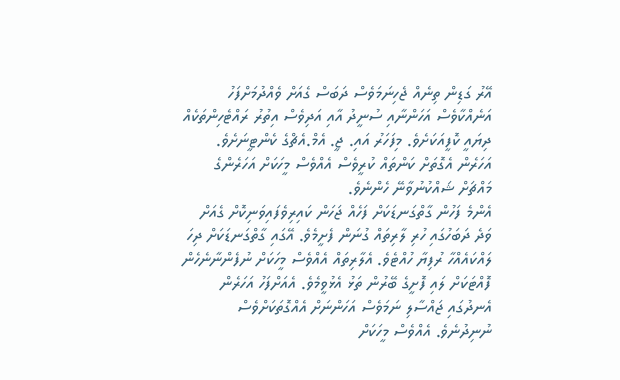އޭރު ގަޑިން ތިނެއް ޖެހިނަމަވެސް ދަބަސް ގެއަށް ވެއްދުމަށްފަހު އަނެއްކާވެސް އަހަންނާއި ސުނީދު އާއި އަދިވެސް އިތުރު ރައްޓެހިންތަކެއް ދިޔައީ ކޮފީއަކަށެވެ. މިފަހަރު އައި. ޖީ. އެމް.އެޗްގެ ކެންޓީނަށެވެ. އަހަރެން އެގޮތަށް ކަންތައް ކުރީވެސް އެއްވެސް މީހަކަށް އަހަރެންގެ މައްޗަށް ޝައްކުނުވާނޭ ހެންނެވެ.
އެންމެ ފަހުން ގާތްގަނޑަކަށް ފަހެއް ޖަހަން ކައިރިވެފައިވަނިކޮށް ގެއަށް ވަދެ ދަބަހުގައި ހުރި ލާރިތައް ގުނަން ފެށީމެވެ. އޭގައި ގާތްގަނޑަކަށް ދިހަ ލައްކައެއްހާ ރުފިޔާ ހުއްޓެވެ. އެލާރިތައް އެއްވެސް މީހަކަށް ނުފެންނާނެހެން ފޮއްޓަކަށް ލައި ފޮށީގެ ބޭރުން ތަޅު އެޅުވީމެވެ. އެއަށްފަހު އަހަރެން އެނދުގައި ޖައްސާލި ނަމަވެސް އަހަންނަށް އެއްގޮތަކަށްވެސް ނުނިދުނެވެ. އެއްވެސް މީހަކަށް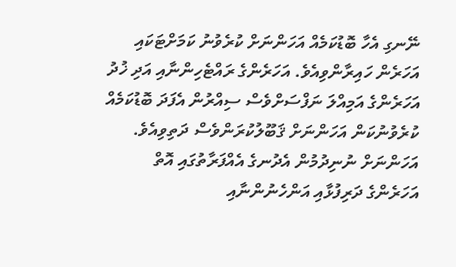ނޭނގި އެހާ ބޮޑުކަމެއް އަހަންނަށް ކުރެވުނު ކަމަށްޓަކައި އަހަރެން ހައިރާންވިއެވެ. އަހަރެންގެ ރައްޓެހިންނާއި އަދި ޚުދު އަހަރެންގެ އަމިއްލަ ނަފްސަށްވެސް ސިއްރުން އެފަދަ ބޮޑުކަމެއް ކުރެވުނުކަން އަހަންނަށް ޤަބޫލުކުރަންވެސް ދަތިވިއެވެ. އަހަންނަށް ނުނިދުމުން އެދުނގެ އެއްފަރާތުގައި އޮތް އަހަރެންގެ ދަރިފުޅާއި އަންހެނުންނާއި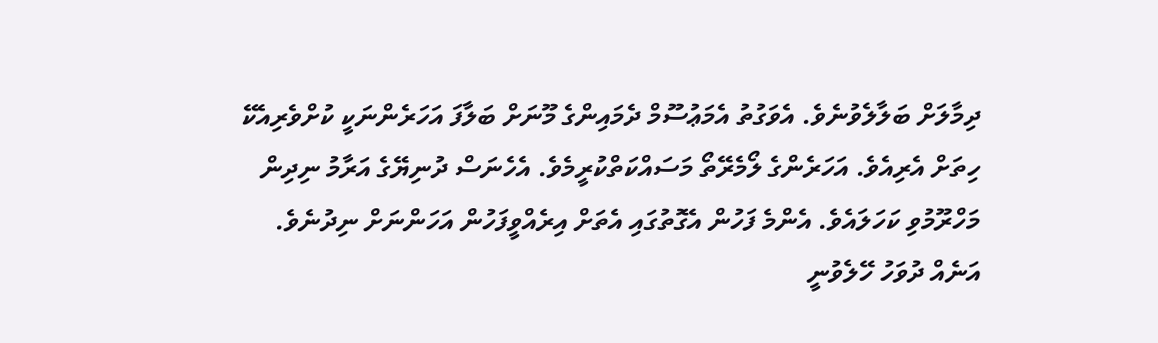ދިމާލަށް ބަލާލެވުނެވެ. އެވަގުތު އެމަޢުސޫމް ދެމައިންގެ މޫނަށް ބަލާފަ އަހަރެންނަކީ ކުށްވެރިއެކޭ ހިތަށް އެރިއެވެ. އަހަރެންގެ ލޯމެރޭތޯ މަސައްކަތްކުރީމެވެ. އެހެނަސް ދުނިޔޭގެ އަރާމު ނިދިން މަހްރޫމުވި ކަހަލައެވެ. އެންމެ ފަހުން އެގޮތުގައި އެތަށް އިރެއްވީފަހުން އަހަންނަށް ނިދުނެވެ.
އަނެއް ދުވަހު ހޭލެވުނީ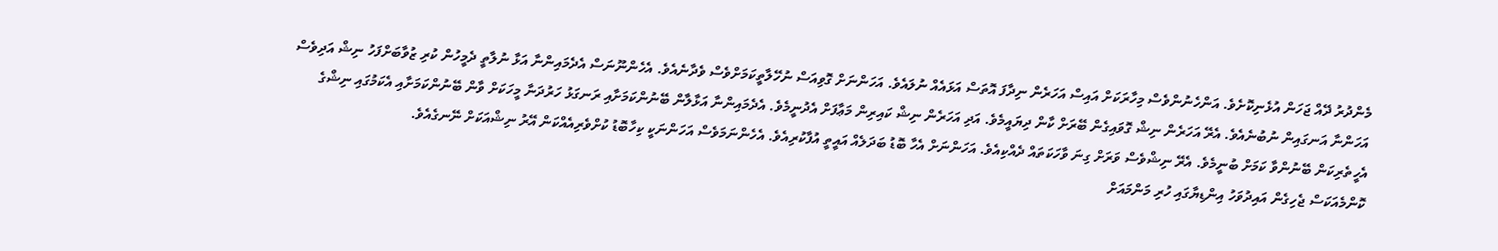މެންދުރު ދޭއް ޖަހަން އުޅެނިކޮށެވެ. އަންހެނުންވެސް މިހާރަކަށް އައިސް އަހަރެން ނިދާފަ އޮތަސް އަޅައެއް ނުލައެވެ. އަހަންނަށް ގޮވިއަސް ނުހޭލާތީކަމަށްވެސް ވެދާނެއެވެ. އެހެންނޫނަސް އެދެމައިންނާ އަޅާ ނުލާތީ ދެމީހުން ކުރި ޒުވާބަށްފަހު ނިޝް އަދިވެސް އަހަންނާ އަނގައިން ނުބުނެއެވެ. އެރޭ އަހަރެން ނިޝް ގޮވައިގެން ބޭރަށް ކާން ދިޔައީމެވެ. އަދި އަހަރެން ނިޝް ކައިރިން މަޢާފަށް އެދުނީމެވެ. އެދެމައިންނާ އަޅާލާން ބޭނުންކަމަށާއި ރަނގަޅު ހަރުދަނާ މީހަކަށް ވާން ބޭނުންކަމަށާއި އެކަމުގައި ނިޝްގެ އެހީތެރިކަން ބޭނުންވާ ކަމަށް ބުނީމެވެ. އެރޭ ނިޝްވެސް ވަރަށް ގިނަ ވާހަކަތައް ދެއްކިއެވެ. އަހަންނަށް އެހާ ބޮޑު ބަދަލެއް އައީތީ އުފާކުރިއެވެ. އެހެންނަމަވެސް އަހަންނަކީ ކިހާބޮޑު ކުށްވެރިއެއްކަން އޭރު ނިޝްއަކަށް ނޭނގެއެވެ.
ކޮންމެއަކަސް ޖެހިގެން އައިދުވަހު އިންޑިޔާގައި ހުރި މަންމައަށް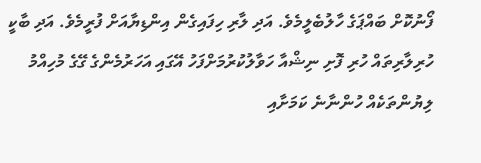ފޯނުކޮށް ބައްޕަގެ ހާލުބެލީމެވެ. އަދި ލާރި ހިފައިގެން އިންޑިޔާއަށް ފުރީމެވެ. އަދި ބާކީ ހުރިލާރިތައް ހުރި ފޮށި ނިޝްއާ ހަވާލުކުރުމަށްފަހު އޭގައި އަހަރުމެންގެ ގޭގެ މުހިއްމު ލިޔުންތަކެއް ހުންނާނެ ކަމަށާއި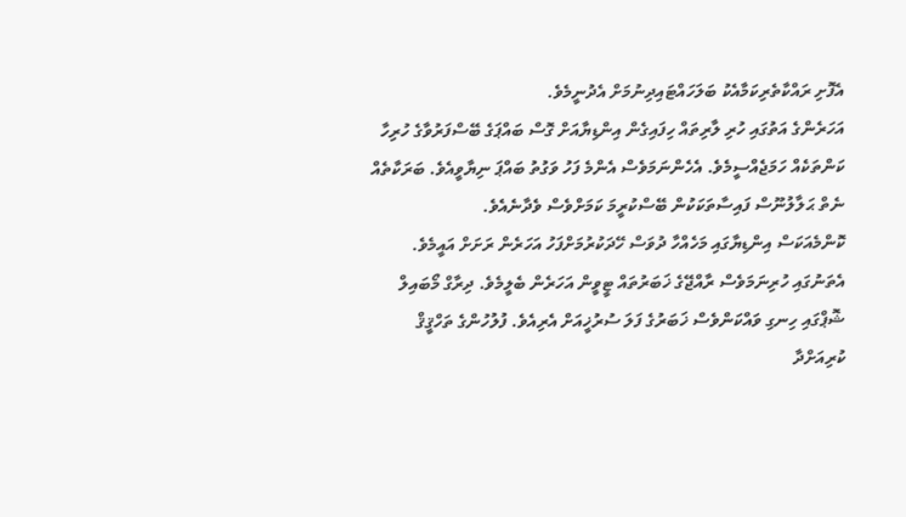އެފޮށި ރައްކާތެރިކަމާއެކު ބަލަހައްޓައިދިނުމަށް އެދުނީމެވެ.
އަހަރެންގެ އަތުގައި ހުރި ލާރިތައް ހިފައިގެން އިންޑިޔާއަށް ގޮސް ބައްޕަގެ ބޭސްފަރުވާގެ ހުރިހާ ކަންތަކެއް ހަމަޖެއްސީމެވެ. އެހެންނަމަވެސް އެންމެ ފަހު ވަގުތު ބައްޕަ ނިޔާވީއެވެ. ބަރަކާތެއް ނެތް ޙަލާލުނޫސް ފައިސާތަކަކުން ބޭސްކުރީމަ ކަމަށްވެސް ވެދާނެއެވެ.
ކޮންމެއަކަސް އިންޑިޔާގައި މަހެއްހާ ދުވަސް ހޭދަކުރުމަށްފަހު އަހަރެން ރަށަށް އައީމެވެ. އެތަނުގައި ހުރިނަމަވެސް ރާއްޖޭގެ ޚަބަރުތައް ޓީވީން އަހަރެން ބެލީމެވެ. ދިރާގް މޯބައިލް ޝޮޕްގައި ހިނގި ވައްކަންވެސް ޚަބަރުގެ ފަލަ ސުރުޚީއަށް އެރިއެވެ. ފުލުހުންގެ ތަހްޤީޤް ކުރިއަށްދާ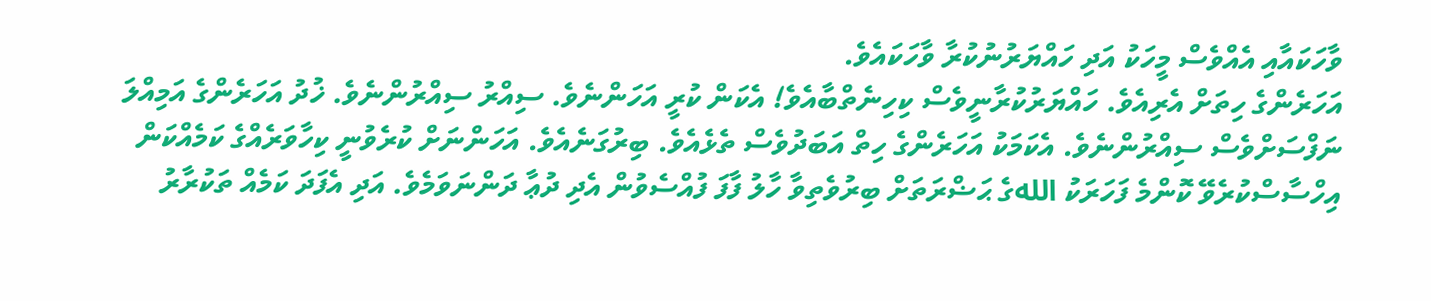ވާހަކައާއި އެއްވެސް މީހަކު އަދި ހައްޔަރުނުކުރާ ވާހަކައެވެ.
އަހަރެންގެ ހިތަށް އެރިއެވެ. ހައްޔަރުކުރާނީވެސް ކިހިނެތްބާއެވެ! އެކަން ކުރީ އަހަންނެވެ. ސިއްރު ސިއްރުންނެވެ. ޚުދު އަހަރެންގެ އަމިއްލަ ނަފްސަށްވެސް ސިއްރުންނެވެ. އެކަމަކު އަހަރެންގެ ހިތް އަބަދުވެސް ތެޅެއެވެ. ބިރުގަނެއެވެ. އަހަންނަށް ކުރެވުނީ ކިހާވަރެއްގެ ކަމެއްކަން އިހްސާސްކުރެވޭ ކޮންމެ ފަހަރަކު اللهގެ ޙަޟްރަތަށް ބިރުވެތިވާ ހާލު ފާފަ ފުއްސެވުން އެދި ދުޢާ ދަންނަވަމެވެ. އަދި އެފަދަ ކަމެއް ތަކުރާރު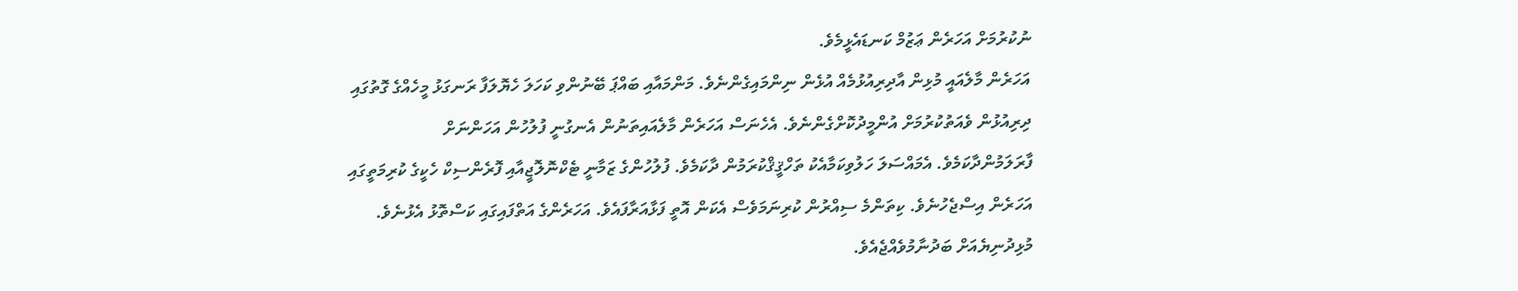ނުކުރުމަށް އަހަރެން ޢަޒުމް ކަނޑައެޅީމެވެ.
އަހަރެން މާލެއައީ މުޅިން އާދިރިއުޅުމެއް އުޅެން ނިންމައިގެންނެވެ. މަންމައާއި ބައްޕަ ބޭނުންވި ކަހަލަ ހެޔޮލަފާ ރަނގަޅު މީހެއްގެ ގޮތުގައި ދިރިއުޅުން ވެއަތުކުރުމަށް އުންމީދުކޮށްގެންނެވެ. އެހެނަސް އަހަރެން މާލެއައިތަނުން އެނގުނީ ފުލުހުން އަހަންނަށް ފާރަލަމުންދާކަމެވެ. އެމައްސަލަ ހަލުވިކަމާއެކު ތަހްޤީޤްކުރަމުން ދާކަމެވެ. ފުލުހުންގެ ޒަމާނީ ޓެކްނޮލޮޖީއާއި ފޮރެންސިކް ހެކީގެ ކުރިމަތީގައި އަހަރެން އިސްޖެހުނެވެ. ކިތަންމެ ސިއްރުން ކުރިނަމަވެސް އެކަން އޮތީ ފަޅާއަރާފައެވެ. އަހަރެންގެ އަތްފައިގައި ކަސްތޮޅު އެޅުނެވެ. މުޅިދުނިޔެއަށް ބަދުނާމުވެއްޖެއެވެ.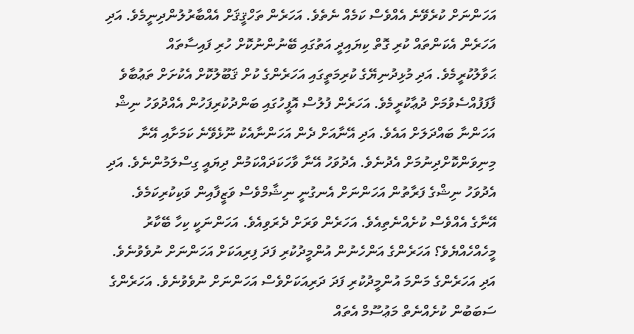އަހަންނަށް ކުރެވޭނެ އެއްވެސް ކަމެއް ނެތެވެ. އަހަރެން ތަހްޤީޤަށް އެއްބާރުލުންދިނީމެވެ. އަދި އަހަރެން އެކަންތައް ކުރި ގޮތް ކިޔައިދީ އަތުގައި ބޭނުންނުކޮށް ހުރި ފައިސާތައް ޙަވާލުކުރީމެވެ. އަދި މުޅިދުނިޔޭގެ ކުރިމަތީގައި އަހަރެންގެ ކުށް ޤަބޫލުކޮށް އެކުށަށް ތަޢުބާވެ ފާފަފުއްސެވުމަށް ދުޢާކުރީމެވެ. އަހަރެން ފުލުސް އޮފީހުގައި ބަންދުކުރިފަހުން އެއްދުވަހު ނިޝް އަހަންނާ ބައްދަލަށް އައެވެ. އަދި އޭނާއަށް ދެން އަހަންނާއެކު ނޫޅެވޭނެ ކަމަށާއި އޭނާ މިނިވަންކޮށްދިނުމަށް އެދުނެވެ. އެދުވަހު އޭނާ ވާހަކަދައްކަމުން ދިޔައީ ގިސްލަމުންނެވެ. އަދި އެދުވަހު ނިޝްގެ ފަރާތުން އަހަންނަށް އެނގުނީ ނިޝާމްވެސް ވަޒީފާއިން ވަކިކުރިކަމެވެ. އޭނާގެ އެއްވެސް ކުށެއްނެތިއެވެ. އަހަރެން ވަރަށް ދެރަވިއެވެ. އަހަންނަކީ ކިހާ ބޭކާރު މީހެއްހެއްޔެވެ؟ އަހަރެންގެ އަންހެނުން އުންމީދުކުރި ފަދަ ފިރިއަކަށް އަހަންނަށް ނުވެވުނެވެ. އަދި އަހަރެންގެ މަންމަ އުންމީދުކުރި ފަދަ ދަރިއަކަށްވެސް އަހަންނަށް ނުވެވުނެވެ. އަހަރެންގެ ސަބަބުން ކުށެއްނެތް މަޢުސޫމް އެތައް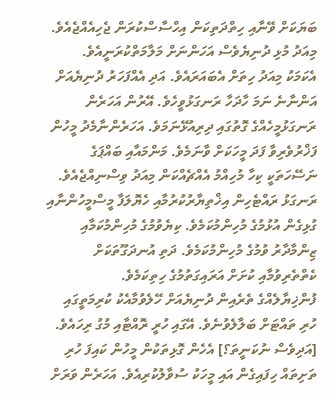ބަޔަކަށް ވޭނާއި ހިތްދަތިކަން އިހްސާސްކުރަން ޖެހިއެއްޖެއެވެ. މިއަދު މުޅި ދުނިޔެވެސް އަހަންނަށް މަލާމަތްކުރަނީއެވެ.
އެކަމަކު މިއަދު ހިތަށް އެބައަރައެވެ. އަދި އެއްފަހަރު ދުނިޔެއަށް އަންނާނެ ނަމަ ހާދަހާ ރަނގަޅުވީހެވެ. އޭރުން އަހަރެން ރަނގަޅުމީހެއްގެ ގޮތުގައި ދިރިއުޅޭނަމަވެ. އަހަރެންނާމެދު މީހުން ފަޚްރުވެރިވާ ފަދަ މީހަކަށް ވާނަމެވެ. މަންމައާއި ބައްޕަގެ ނަސޭހަތަކީ ކިހާ މުހިއްމު އެއްޗެއްކަން މިއަދު ވިސްނިއްޖެއެވެ. ރަނގަޅު ރައްޓެހިން އިޚްތިޔާރުކުރުމާއި ހެޔޮލަފާ މީސްމީހުންނާއި ގުޅިގެން އުޅުމުގެ މުހިންމުކަމެވެ. ކިޔެވުމުގެ މުހިންމުކަމާއި ޒިންމާދާރު ވުމުގެ މުހިންމުކަމެވެ. ދަތި އުނދަގޫތަކަށް ކެތްތެރިވުމާއި ކުށަށް އަރައިގަތުމުގެ ހިތިކަމެވެ.
ފުންޚިޔާލެއްގެ ތެރެއިން ދުނިޔެއަށް ހޭލެވުމާއެކު ކުރިމަތީގައި ހުރި ތައްޓަށް ބަލާލެވުނެވެ. އޭގައި ހުރީ ރޮއްޓާއި މުގު ރިހައެވެ. [އަދިވެސް ނުކަނީތަ؟] އެހެން ގޮޅިތަކުން މީހުން ކައިފަ ހުރި ތަށިތައް ހިފައިގެން އައި މީހަކު ސުވާލުކުރިއެވެ. އަހަރެން ވަރަށް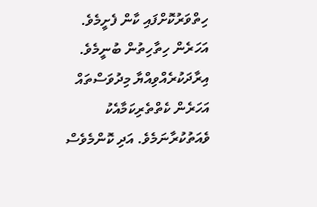ހިތްވަރުކޮށްފައި ކާން ފެށީމެވެ. އަހަރެން ހިތާހިތުން ބުނީމެވެ. އިރާދަކުރެއްވިއްޔާ މިދުވަސްތައް އަހަރެން ކެތްތެރިކަމާއެކު ވެއަތުކުރާނަމެވެ. އަދި ކޮންމެވެސް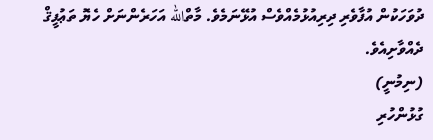ދުވަހަކުން އުފާވެރި ދިރިއުޅުމެއްވެސް އުޅޭނަމެވެ. މާތްالله އަހަރެންނަށް ހެޔޮ ތަޢުފީޤް ދެއްވާށިއެވެ.
(ނިމުނީ)
ގުޅުންހުރި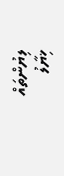ލިޔުންތައް
ޚިޔާލު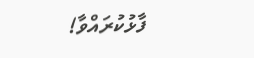ފާޅުކުރައްވާ!